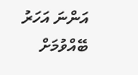އަންނަ އަހަރު ބޭއްވުމަށް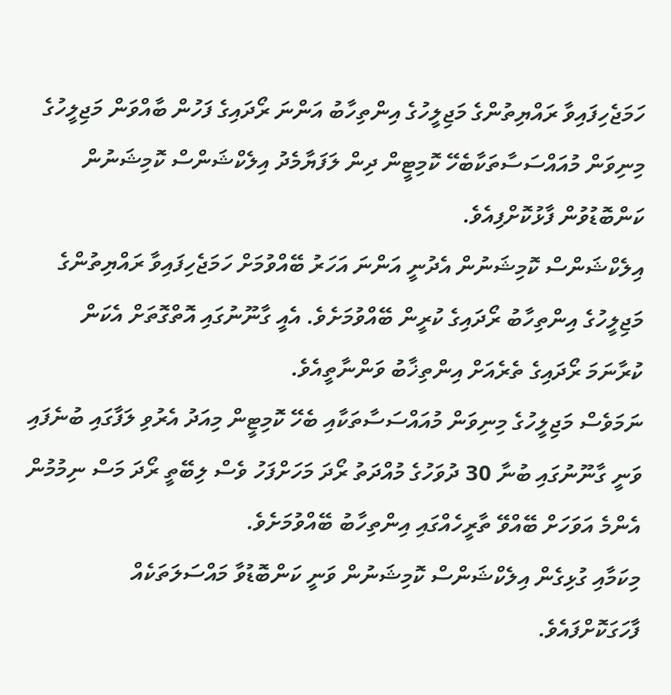ހަމަޖެހިފައިވާ ރައްޔިތުންގެ މަޖިލީހުގެ އިންތިހާބު އަންނަ ރޯދައިގެ ފަހުން ބާއްވަން މަޖިލީހުގެ މިނިވަން މުއައްސަސާތަކާބެހޭ ކޮމިޓީން ދިން ލަފަޔާމެދު އިލެކްޝަންސް ކޮމިޝަނުން ކަންބޮޑުވުން ފާޅުކޮށްފިއެވެ.
އިލެކްޝަންސް ކޮމިޝަނުން އެދުނީ އަންނަ އަހަރު ބޭއްވުމަށް ހަމަޖެހިފައިވާ ރައްޔިތުންގެ މަޖިލީހުގެ އިންތިހާބު ރޯދައިގެ ކުރީން ބޭއްވުމަށެވެ. އެއީ ގާނޫނުގައި އޮތްގޮތަށް އެކަން ކުރާނަމަ ރޯދައިގެ ތެރެއަށް އިންތިޚާބު ވަންނާތީއެވެ.
ނަމަވެސް މަޖިލީހުގެ މިނިވަން މުއައްސަސާތަކާއި ބެހޭ ކޮމިޓީން މިއަދު އެރުވި ލަފާގައި ބުނެފައި ވަނީ ގާނޫނުގައި ބުނާ 30 ދުވަހުގެ މުއްދަތު ރޯދަ މަހަށްފަހު ވެސް ލިބޭތީ ރޯދަ މަސް ނިމުމުން އެންމެ އަވަހަށް ބޭއްވޭ ތާރީހެއްގައި އިންތިހާބު ބޭއްވުމަށެވެ.
މިކަމާއި ގުޅިގެން އިލެކްޝަންސް ކޮމިޝަނުން ވަނީ ކަންބޮޑުވާ މައްސަލަތަކެއް ފާހަގަކޮށްފައެވެ.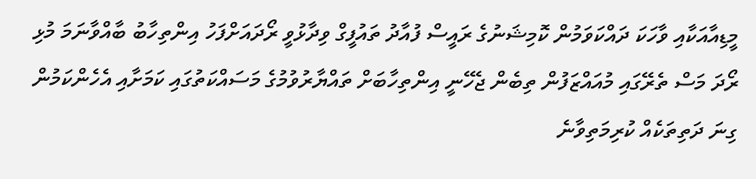މީޑިއާއަކާއި ވާހަކަ ދައްކަވަމުން ކޮމިޝަނުގެ ރައީސް ފުއާދު ތައުފީގް ވިދާޅުވީ ރޯދައަށްފަހު އިންތިހާބު ބާއްވާނަމަ މުޅި ރޯދަ މަސް ތެރޭގައި މުއައްޒަފުން ތިބެން ޖެހޭނީ އިންތިހާބަށް ތައްޔާރުވުމުގެ މަސައްކަތުގައި ކަމަށާއި އެހެންކަމުން ގިނަ ދަތިތަކެއް ކުރިމަތިވާނެ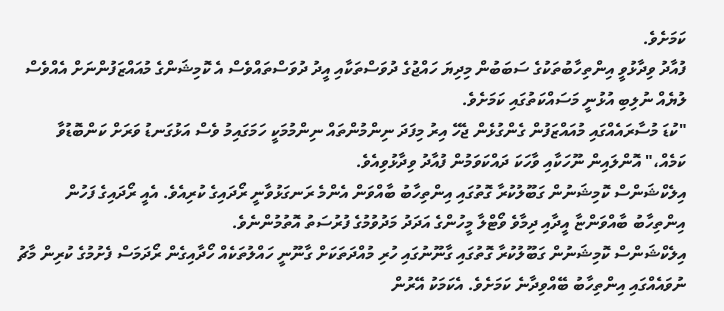ކަމަށެވެ.
ފުއާދު ވިދާޅުވީ އިންތިހާބުތަކުގެ ސަބަބުން މިދިޔަ ހައްޖުގެ ދުވަސްތަކާއި އީދު ދުވަސްތައްވެސް އެ ކޮމިޝަންގެ މުއައްޒަފުންނަށް އެއްވެސް ލުޔެއް ނުލިބި އުޅުނީ މަސައްކަތުގައި ކަމަށެވެ.
"ކުޑަ މުސާރައެއްގައި މުއައްޒަފުން ގެންގުޅެން ޖެހޭ އިރު މިފަދަ ނިންމުންތައް ނިންމުމަކީ ހަމަގައިމު ވެސް އަޅުގަނޑު ވަރަށް ކަންބޮޑުވާ ކަމެއް،" އޮންލައިން ނޫހަކާއި ވާހަކަ ދައްކަވަމުން ފުއާދު ވިދާޅުވިއެވެ.
އިލެކްޝަންސް ކޮމިޝަނުން ގަބޫލުކުރާ ގޮތުގައި އިންތިހާބު ބާއްވަން އެންމެ ރަނގަޅުވާނީ ރޯދައިގެ ކުރިއެވެ. އެއީ ރޯދައިގެ ފަހުން އިންތިހާބު ބާއްވަންޏާ އީދާއި ދިމާވެ ވޯޓްލާ މީހުންގެ އަދަދު މަދުވުމުގެ ފުރުސަތު އޮތުމުންނެވެ.
އިލެކްޝަންސް ކޮމިޝަނުން ގަބޫލުކުރާ ގޮތުގައި ގާނޫނުގައި ހުރި މުއްދަތަކަށް ގާނޫނީ ހައްލުތަކެއް ހޯދާއިގެން ރޯދަމަސް ފެށުމުގެ ކުރިން މާޗު ނުވައެއްގައި އިންތިހާބު ބޭއްވިދާނެ ކަމަށެވެ. އެކަމަކު އޭރުން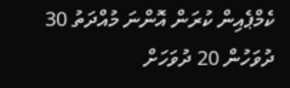ކެމްޕެއިން ކުރަން އޮންނަ މުއްދަތު 30 ދުވަހުން 20 ދުވަހަށް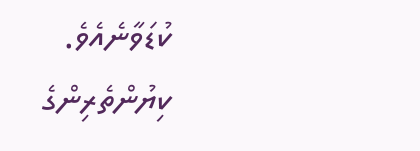ކުޑަވާނެއެވެ.
ކިޔުންތެރިންގެ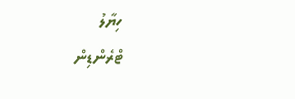ހިޔާލު
ޓްރެންޑިން